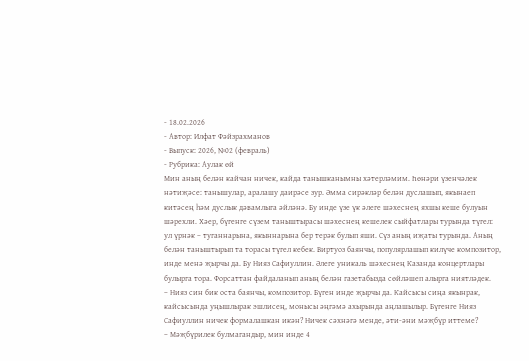- 18.02.2026
- Автор: Илфат Фәйзрахманов
- Выпуск: 2026, №02 (февраль)
- Рубрика: Аулак өй
Мин аның белән кайчан ничек, кайда танышканымны хәтерләмим. Һөнәри үзенчәлек нәтиҗәсе: танышулар, аралашу даирәсе зур. Әмма сирәкләр белән дуслашып, якынаеп китәсең һәм дуслык дәвамлыга әйләнә. Бу инде үзе үк әлеге шәхеснең яхшы кеше булуын шәрехли. Хәер, бүгенге сүзем таныштырасы шәхеснең кешелек сыйфатлары турында түгел: ул үрнәк – туганнарына, якыннарына бер терәк булып яши. Сүз аның иҗаты турында. Аның белән таныштырып та торасы түгел кебек. Виртуоз баянчы, популярлашып килүче композитор, инде менә җырчы да. Бу Нияз Сафиуллин. Әлеге уникаль шәхеснең Казанда концертлары булырга тора. Форсаттан файдаланып аның белән газетабызда сөйләшеп алырга ниятләдек.
– Нияз син бик оста баянчы, композитор. Бүген инде җырчы да. Кайсысы сиңа якынрак, кайсысында уңышлырак эшлисең, монысы әңгәмә ахырында аңлашылыр. Бүгенге Нияз Сафиуллин ничек формалашкан икән? Ничек сәхнәгә менде, әти-әни мәҗбүр иттеме?
– Мәҗбүрилек булмагандыр, мин инде 4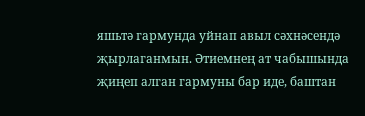яшьтә гармунда уйнап авыл сәхнәсендә җырлаганмын. Әтиемнең ат чабышында җиңеп алган гармуны бар иде, баштан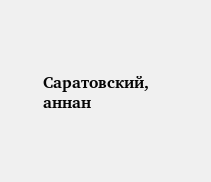Саратовский, аннан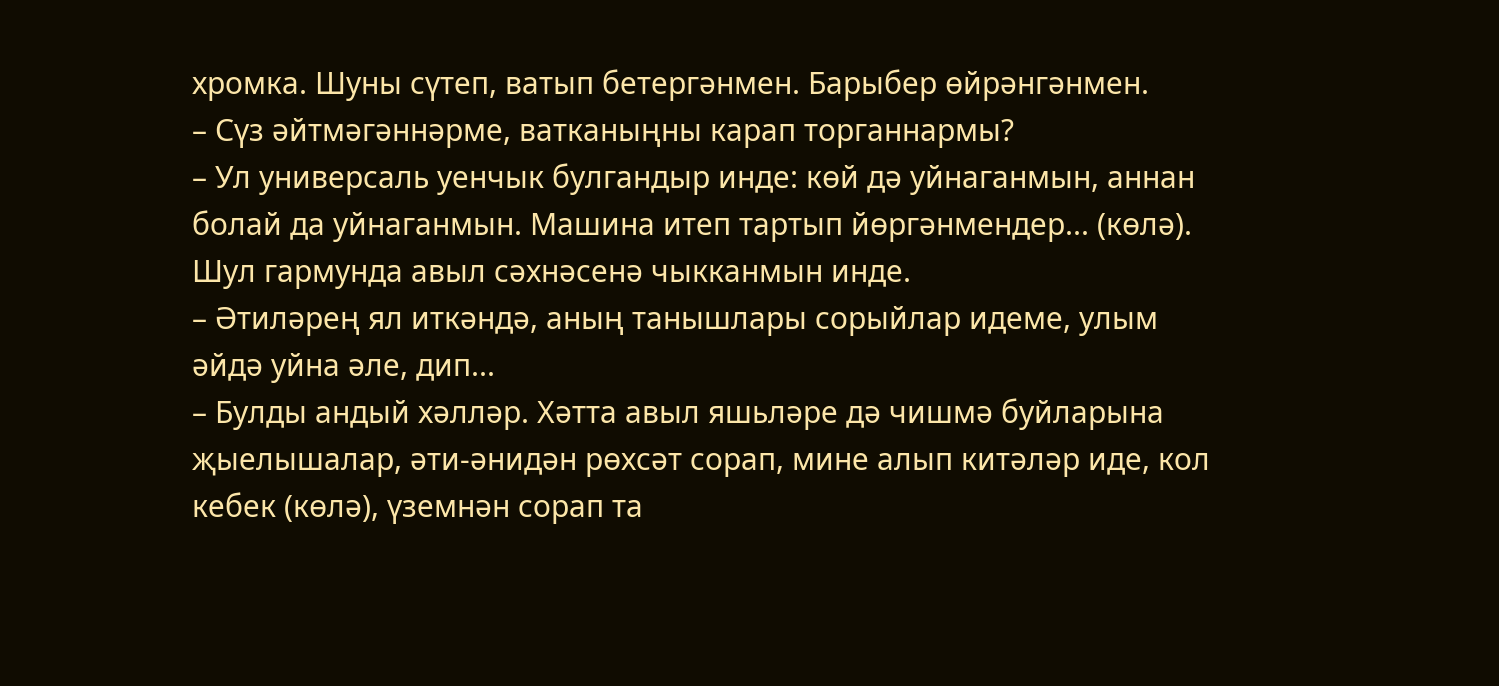хромка. Шуны сүтеп, ватып бетергәнмен. Барыбер өйрәнгәнмен.
– Сүз әйтмәгәннәрме, ватканыңны карап торганнармы?
– Ул универсаль уенчык булгандыр инде: көй дә уйнаганмын, аннан болай да уйнаганмын. Машина итеп тартып йөргәнмендер... (көлә). Шул гармунда авыл сәхнәсенә чыкканмын инде.
– Әтиләрең ял иткәндә, аның танышлары сорыйлар идеме, улым әйдә уйна әле, дип...
– Булды андый хәлләр. Хәтта авыл яшьләре дә чишмә буйларына җыелышалар, әти-әнидән рөхсәт сорап, мине алып китәләр иде, кол кебек (көлә), үземнән сорап та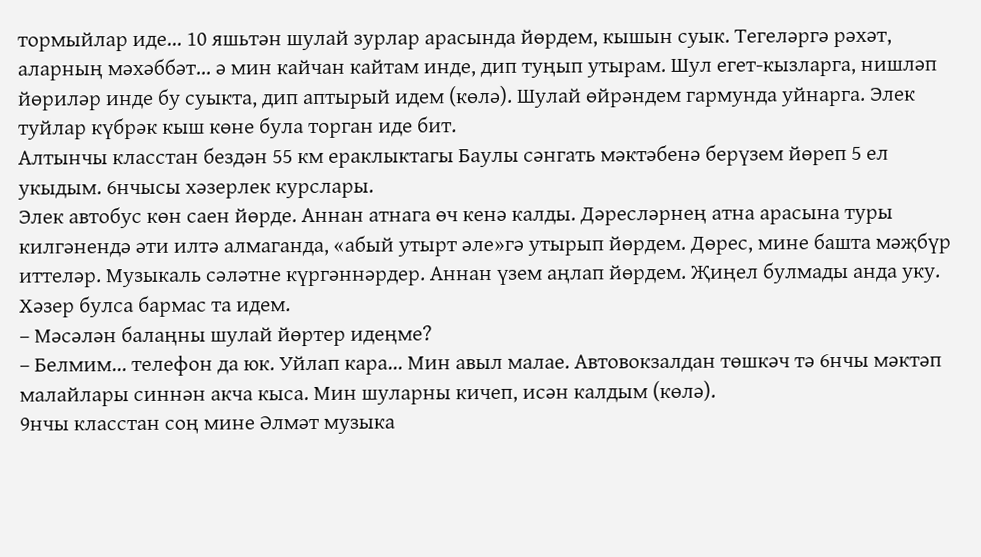тормыйлар иде... 10 яшьтән шулай зурлар арасында йөрдем, кышын суык. Тегеләргә рәхәт, аларның мәхәббәт... ә мин кайчан кайтам инде, дип туңып утырам. Шул егет-кызларга, нишләп йөриләр инде бу суыкта, дип аптырый идем (көлә). Шулай өйрәндем гармунда уйнарга. Элек туйлар күбрәк кыш көне була торган иде бит.
Алтынчы класстан бездән 55 км ераклыктагы Баулы сәнгать мәктәбенә берүзем йөреп 5 ел укыдым. 6нчысы хәзерлек курслары.
Элек автобус көн саен йөрде. Аннан атнага өч кенә калды. Дәресләрнең атна арасына туры килгәнендә әти илтә алмаганда, «абый утырт әле»гә утырып йөрдем. Дөрес, мине башта мәҗбүр иттеләр. Музыкаль сәләтне күргәннәрдер. Аннан үзем аңлап йөрдем. Җиңел булмады анда уку. Хәзер булса бармас та идем.
– Мәсәлән балаңны шулай йөртер идеңме?
– Белмим... телефон да юк. Уйлап кара... Мин авыл малае. Автовокзалдан төшкәч тә 6нчы мәктәп малайлары синнән акча кыса. Мин шуларны кичеп, исән калдым (көлә).
9нчы класстан соң мине Әлмәт музыка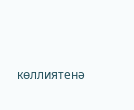көллиятенә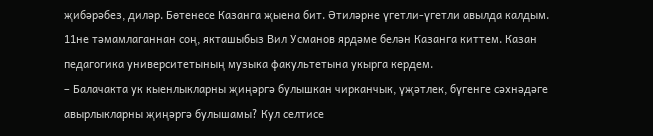җибәрәбез, диләр. Бөтенесе Казанга җыена бит. Әтиләрне үгетли-үгетли авылда калдым. 11не тәмамлаганнан соң, якташыбыз Вил Усманов ярдәме белән Казанга киттем. Казан педагогика университетының музыка факультетына укырга кердем.
– Балачакта ук кыенлыкларны җиңәргә булышкан чирканчык, үҗәтлек, бүгенге сәхнәдәге авырлыкларны җиңәргә булышамы? Кул селтисе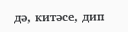дә, китәсе, дип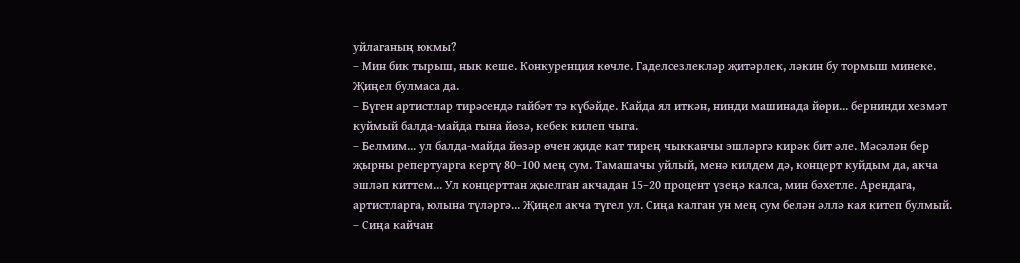уйлаганың юкмы?
– Мин бик тырыш, нык кеше. Конкуренция көчле. Гаделсезлекләр җитәрлек, ләкин бу тормыш минеке. Җиңел булмаса да.
– Бүген артистлар тирәсендә гайбәт тә күбәйде. Кайда ял иткән, нинди машинада йөри... бернинди хезмәт куймый балда-майда гына йөзә, кебек килеп чыга.
– Белмим... ул балда-майда йөзәр өчен җиде кат тирең чыкканчы эшләргә кирәк бит әле. Мәсәлән бер җырны репертуарга кертү 80–100 мең сум. Тамашачы уйлый, менә килдем дә, концерт куйдым да, акча эшләп киттем... Ул концерттан җыелган акчадан 15–20 процент үзеңә калса, мин бәхетле. Арендага, артистларга, юлына түләргә... Җиңел акча түгел ул. Сиңа калган ун мең сум белән әллә кая китеп булмый.
– Сиңа кайчан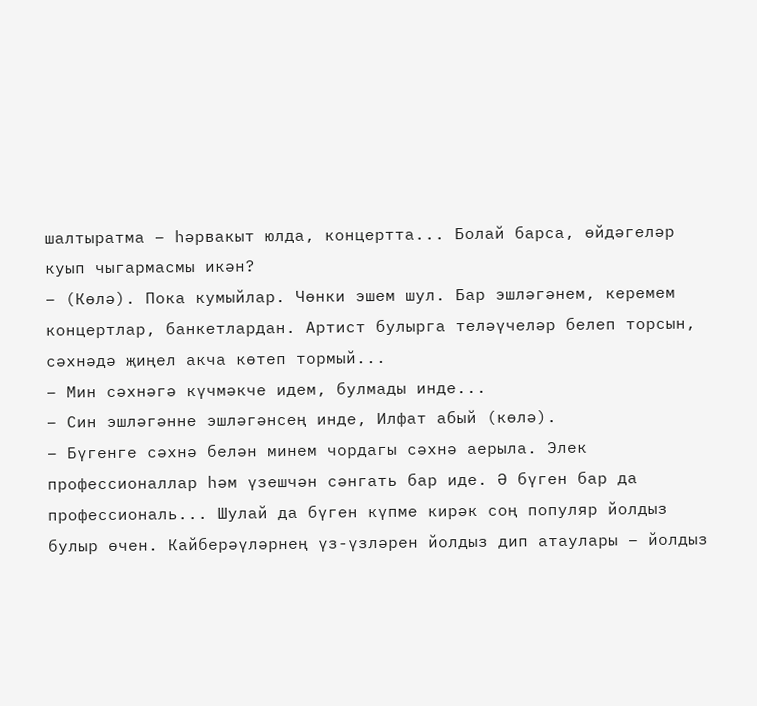шалтыратма – һәрвакыт юлда, концертта... Болай барса, өйдәгеләр куып чыгармасмы икән?
– (Көлә). Пока кумыйлар. Чөнки эшем шул. Бар эшләгәнем, керемем концертлар, банкетлардан. Артист булырга теләүчеләр белеп торсын, сәхнәдә җиңел акча көтеп тормый...
– Мин сәхнәгә күчмәкче идем, булмады инде...
– Син эшләгәнне эшләгәнсең инде, Илфат абый (көлә).
– Бүгенге сәхнә белән минем чордагы сәхнә аерыла. Элек профессионаллар һәм үзешчән сәнгать бар иде. Ә бүген бар да профессиональ... Шулай да бүген күпме кирәк соң популяр йолдыз булыр өчен. Кайберәүләрнең үз-үзләрен йолдыз дип атаулары – йолдыз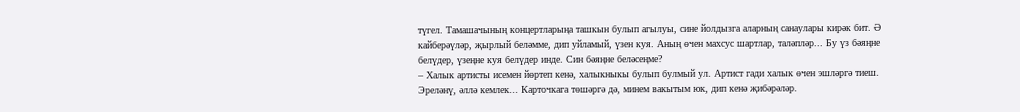түгел. Тамашачының концертларыңа ташкын булып агылуы, сине йолдызга аларның санаулары кирәк бит. Ә кайберәүләр, җырлый беләмме, дип уйламый, үзен куя. Аның өчен махсус шартлар, таләпләр... Бу үз бәяңне белүдер, үзеңне куя белүдер инде. Син бәяңне беләсеңме?
– Халык артисты исемен йөртеп кенә, халыкныкы булып булмый ул. Артист гади халык өчен эшләргә тиеш. Эреләнү, әллә кемлек... Карточкага төшәргә дә, минем вакытым юк, дип кенә җибәрәләр.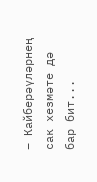– Кайберәүләрнең сак хезмәте дә бар бит...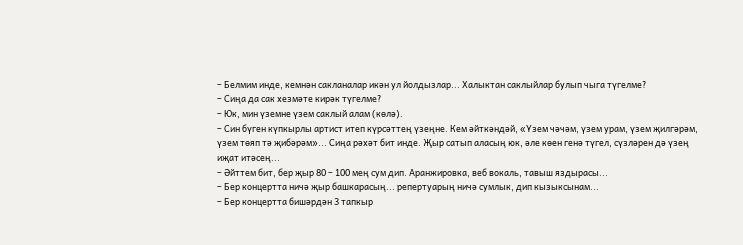– Белмим инде, кемнән сакланалар икән ул йолдызлар... Халыктан саклыйлар булып чыга түгелме?
– Сиңа да сак хезмәте кирәк түгелме?
– Юк, мин үземне үзем саклый алам (көлә).
– Син бүген күпкырлы артист итеп күрсәттең үзеңне. Кем әйткәндәй, «Үзем чәчәм, үзем урам, үзем җилгәрәм, үзем төяп тә җибәрәм»... Сиңа рәхәт бит инде. Җыр сатып аласың юк, әле көен генә түгел, сүзләрен дә үзең иҗат итәсең...
– Әйттем бит, бер җыр 80 – 100 мең сум дип. Аранжировка, веб вокаль, тавыш яздырасы...
– Бер концертта ничә җыр башкарасың... репертуарың ничә сумлык, дип кызыксынам...
– Бер концертта бишәрдән 3 тапкыр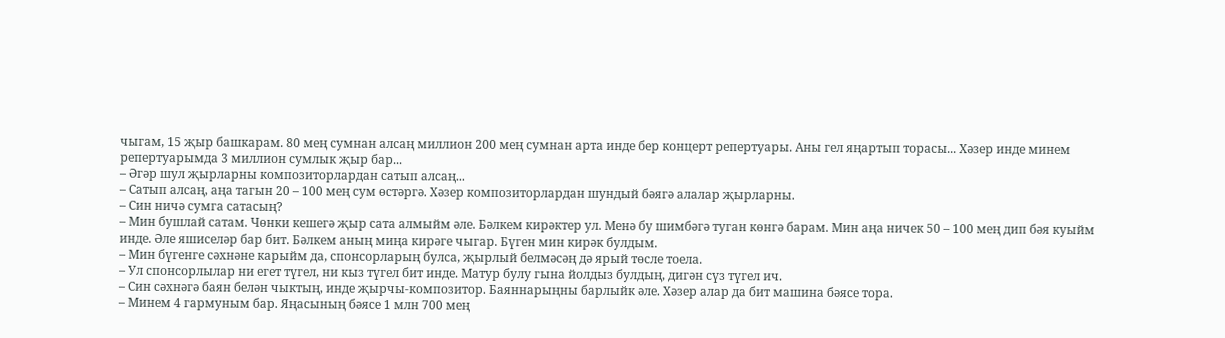чыгам, 15 җыр башкарам. 80 мең сумнан алсаң миллион 200 мең сумнан арта инде бер концерт репертуары. Аны гел яңартып торасы... Хәзер инде минем репертуарымда 3 миллион сумлык җыр бар...
– Әгәр шул җырларны композиторлардан сатып алсаң...
– Сатып алсаң, аңа тагын 20 – 100 мең сум өстәргә. Хәзер композиторлардан шундый бәягә алалар җырларны.
– Син ничә сумга сатасың?
– Мин бушлай сатам. Чөнки кешегә җыр сата алмыйм әле. Бәлкем кирәктер ул. Менә бу шимбәгә туган көнгә барам. Мин аңа ничек 50 – 100 мең дип бәя куыйм инде. Әле яшиселәр бар бит. Бәлкем аның миңа кирәге чыгар. Бүген мин кирәк булдым.
– Мин бүгенге сәхнәне карыйм да, спонсорларың булса, җырлый белмәсәң дә ярый төсле тоела.
– Ул спонсорлылар ни егет түгел, ни кыз түгел бит инде. Матур булу гына йолдыз булдың, дигән сүз түгел ич.
– Син сәхнәгә баян белән чыктың, инде җырчы-композитор. Баяннарыңны барлыйк әле. Хәзер алар да бит машина бәясе тора.
– Минем 4 гармуным бар. Яңасының бәясе 1 млн 700 мең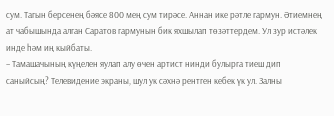сум. Тагын берсенең бәясе 800 мең сум тирәсе. Аннан ике рәтле гармун. Әтиемнең ат чабышында алган Саратов гармунын бик яхшылап төзәттердем. Ул зур истәлек инде һәм иң кыйбаты.
– Тамашачының күңелен яулап алу өчен артист нинди булырга тиеш дип саныйсың? Телевидение экраны, шул ук сәхнә рентген кебек үк ул. Залны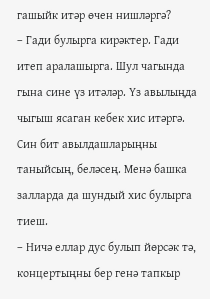гашыйк итәр өчен нишләргә?
– Гади булырга кирәктер. Гади итеп аралашырга. Шул чагында гына сине үз итәләр. Үз авылыңда чыгыш ясаган кебек хис итәргә. Син бит авылдашларыңны таныйсың, беләсең. Менә башка залларда да шундый хис булырга тиеш.
– Ничә еллар дус булып йөрсәк тә, концертыңны бер генә тапкыр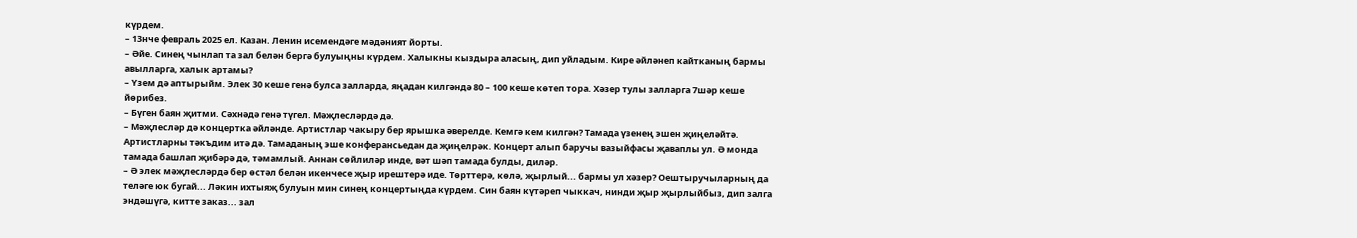күрдем.
– 13нче февраль 2025 ел. Казан. Ленин исемендәге мәдәният йорты.
– Әйе. Синең чынлап та зал белән бергә булуыңны күрдем. Халыкны кыздыра аласың, дип уйладым. Кире әйләнеп кайтканың бармы авылларга, халык артамы?
– Үзем дә аптырыйм. Элек 30 кеше генә булса залларда, яңадан килгәндә 80 – 100 кеше көтеп тора. Хәзер тулы залларга 7шәр кеше йөрибез.
– Бүген баян җитми. Сәхнәдә генә түгел. Мәҗлесләрдә дә.
– Мәҗлесләр дә концертка әйләнде. Артистлар чакыру бер ярышка әверелде. Кемгә кем килгән? Тамада үзенең эшен җиңеләйтә. Артистларны тәкъдим итә дә. Тамаданың эше конферансьедан да җиңелрәк. Концерт алып баручы вазыйфасы җаваплы ул. Ә монда тамада башлап җибәрә дә, тәмамлый. Аннан сөйлиләр инде, вәт шәп тамада булды, диләр.
– Ә элек мәҗлесләрдә бер өстәл белән икенчесе җыр ирештерә иде. Төрттерә, көлә, җырлый... бармы ул хәзер? Оештыручыларның да теләге юк бугай... Ләкин ихтыяҗ булуын мин синең концертыңда күрдем. Син баян күтәреп чыккач, нинди җыр җырлыйбыз, дип залга эндәшүгә, китте заказ... зал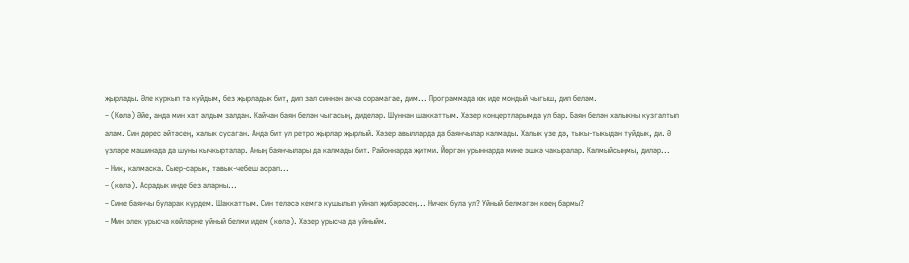җырлады. Әле куркып та куйдым, без җырладык бит, дип зал синнән акча сорамагае, дим... Программада юк иде мондый чыгыш, дип беләм.
– (Көлә) Әйе, анда мин хат алдым залдан. Кайчан баян белән чыгасың, диделәр. Шуннан шаккаттым. Хәзер концертларымда ул бар. Баян белән халыкны кузгалтып алам. Син дөрес әйтәсең, халык сусаган. Анда бит ул ретро җырлар җырлый. Хәзер авылларда да баянчылар калмады. Халык үзе дә, тыкы-тыкыдан туйдык, ди. Ә үзләре машинада да шуны кычкырталар. Аның баянчылары да калмады бит. Районнарда җитми. Йөргән урыннарда мине эшкә чакыралар. Калмыйсыңмы, диләр...
– Ник, калмаска. Сыер-сарык, тавык-чебеш асрап...
– (көлә). Асрадык инде без аларны...
– Сине баянчы буларак күрдем. Шаккаттым. Син теләсә кемгә кушылып уйнап җибәрәсең... Ничек була ул? Уйный белмәгән көең бармы?
– Мин элек урысча көйләрне уйный белми идем (көлә). Хәзер урысча да уйныйм.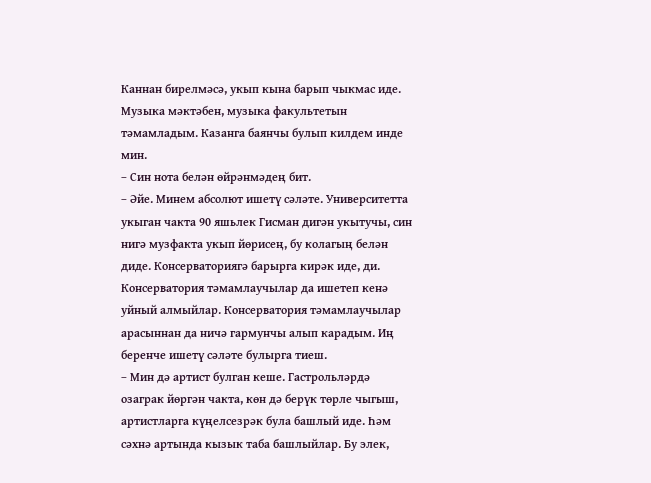Каннан бирелмәсә, укып кына барып чыкмас иде. Музыка мәктәбен, музыка факультетын тәмамладым. Казанга баянчы булып килдем инде мин.
– Син нота белән өйрәнмәдең бит.
– Әйе. Минем абсолют ишетү сәләте. Университетта укыган чакта 90 яшьлек Гисман дигән укытучы, син нигә музфакта укып йөрисең, бу колагың белән диде. Консерваториягә барырга кирәк иде, ди. Консерватория тәмамлаучылар да ишетеп кенә уйный алмыйлар. Консерватория тәмамлаучылар арасыннан да ничә гармунчы алып карадым. Иң беренче ишетү сәләте булырга тиеш.
– Мин дә артист булган кеше. Гастрольләрдә озаграк йөргән чакта, көн дә берүк төрле чыгыш, артистларга күңелсезрәк була башлый иде. Һәм сәхнә артында кызык таба башлыйлар. Бу элек,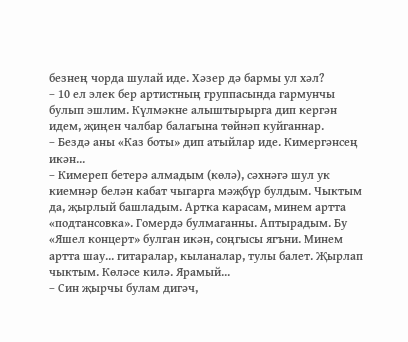безнең чорда шулай иде. Хәзер дә бармы ул хәл?
– 10 ел элек бер артистның группасында гармунчы булып эшлим. Күлмәкне алыштырырга дип кергән идем, җиңен чалбар балагына төйнәп куйганнар.
– Бездә аны «Каз боты» дип атыйлар иде. Кимергәнсең икән...
– Кимереп бетерә алмадым (көлә), сәхнәгә шул ук киемнәр белән кабат чыгарга мәҗбүр булдым. Чыктым да, җырлый башладым. Артка карасам, минем артта «подтансовка». Гомердә булмаганны. Аптырадым. Бу «Яшел концерт» булган икән, соңгысы ягъни. Минем артта шау... гитаралар, кыланалар, тулы балет. Җырлап чыктым. Көләсе килә. Ярамый...
– Син җырчы булам дигәч,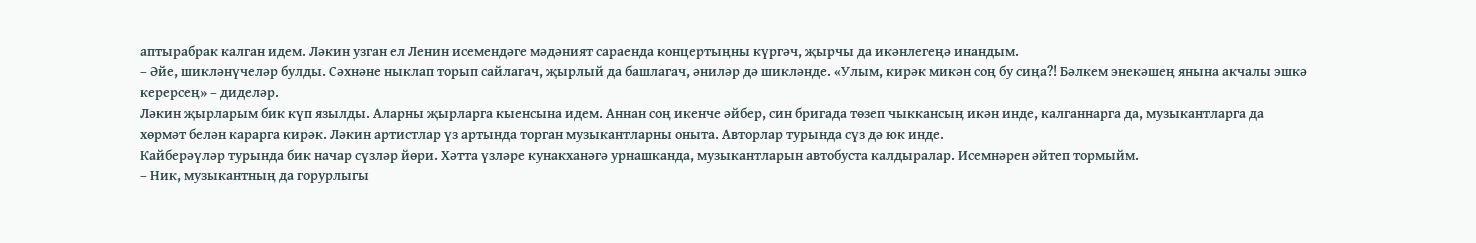аптырабрак калган идем. Ләкин узган ел Ленин исемендәге мәдәният сараенда концертыңны күргәч, җырчы да икәнлегеңә инандым.
– Әйе, шикләнүчеләр булды. Сәхнәне ныклап торып сайлагач, җырлый да башлагач, әниләр дә шикләнде. «Улым, кирәк микән соң бу сиңа?! Бәлкем энекәшең янына акчалы эшкә керерсең» – диделәр.
Ләкин җырларым бик күп язылды. Аларны җырларга кыенсына идем. Аннан соң икенче әйбер, син бригада төзеп чыккансың икән инде, калганнарга да, музыкантларга да хөрмәт белән карарга кирәк. Ләкин артистлар үз артында торган музыкантларны оныта. Авторлар турында сүз дә юк инде.
Кайберәүләр турында бик начар сүзләр йөри. Хәтта үзләре кунакханәгә урнашканда, музыкантларын автобуста калдыралар. Исемнәрен әйтеп тормыйм.
– Ник, музыкантның да горурлыгы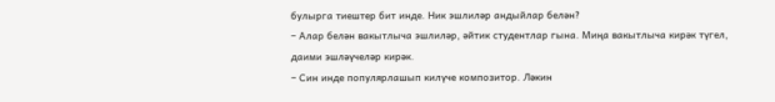булырга тиештер бит инде. Ник эшлиләр андыйлар белән?
– Алар белән вакытлыча эшлиләр, әйтик студентлар гына. Миңа вакытлыча кирәк түгел, даими эшләүчеләр кирәк.
– Син инде популярлашып килүче композитор. Ләкин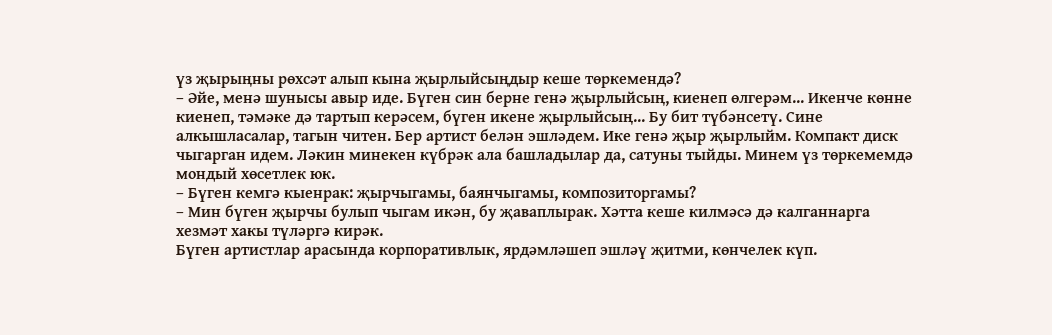үз җырыңны рөхсәт алып кына җырлыйсыңдыр кеше төркемендә?
– Әйе, менә шунысы авыр иде. Бүген син берне генә җырлыйсың, киенеп өлгерәм... Икенче көнне киенеп, тәмәке дә тартып керәсем, бүген икене җырлыйсың... Бу бит түбәнсетү. Сине алкышласалар, тагын читен. Бер артист белән эшләдем. Ике генә җыр җырлыйм. Компакт диск чыгарган идем. Ләкин минекен күбрәк ала башладылар да, сатуны тыйды. Минем үз төркемемдә мондый хөсетлек юк.
– Бүген кемгә кыенрак: җырчыгамы, баянчыгамы, композиторгамы?
– Мин бүген җырчы булып чыгам икән, бу җаваплырак. Хәтта кеше килмәсә дә калганнарга хезмәт хакы түләргә кирәк.
Бүген артистлар арасында корпоративлык, ярдәмләшеп эшләү җитми, көнчелек күп.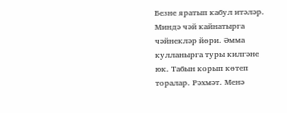Безне яратып кабул итәләр. Миндә чәй кайнатырга чәйнекләр йөри. Әмма кулланырга туры килгәне юк. Табын корып көтеп торалар. Рәхмәт. Менә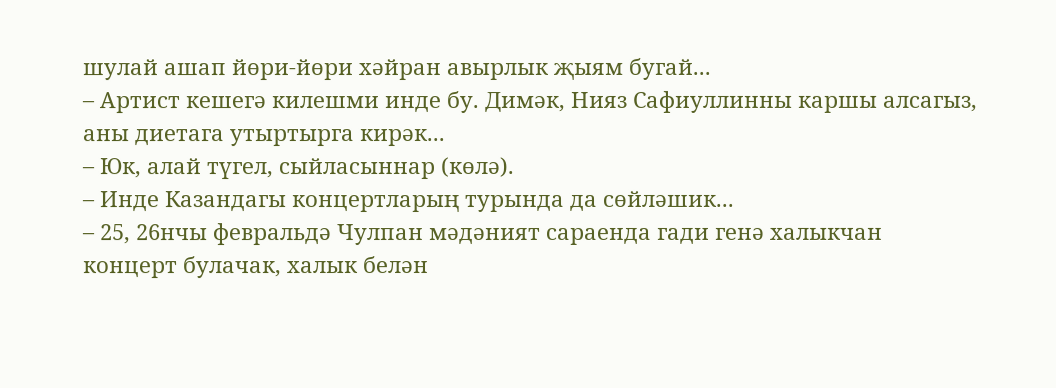шулай ашап йөри-йөри хәйран авырлык җыям бугай...
– Артист кешегә килешми инде бу. Димәк, Нияз Сафиуллинны каршы алсагыз, аны диетага утыртырга кирәк...
– Юк, алай түгел, сыйласыннар (көлә).
– Инде Казандагы концертларың турында да сөйләшик...
– 25, 26нчы февральдә Чулпан мәдәният сараенда гади генә халыкчан концерт булачак, халык белән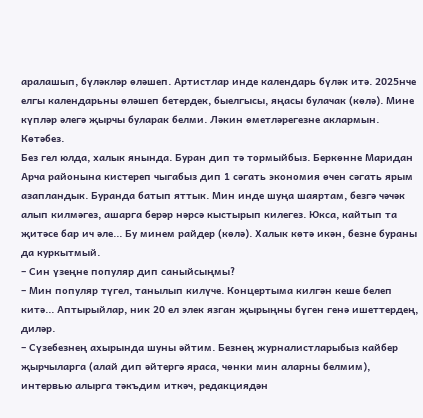аралашып, бүләкләр өләшеп. Артистлар инде календарь бүләк итә. 2025нче елгы календарьны өләшеп бетердек, быелгысы, яңасы булачак (көлә). Мине күпләр әлегә җырчы буларак белми. Ләкин өметләрегезне аклармын. Көтәбез.
Без гел юлда, халык янында. Буран дип тә тормыйбыз. Беркөнне Маридан Арча районына кистереп чыгабыз дип 1 сәгать экономия өчен сәгать ярым азапландык. Буранда батып яттык. Мин инде шуңа шаяртам, безгә чәчәк алып килмәгез, ашарга берәр нәрсә кыстырып килегез. Юкса, кайтып та җитәсе бар ич әле... Бу минем райдер (көлә). Халык көтә икән, безне бураны да куркытмый.
– Син үзеңне популяр дип саныйсыңмы?
– Мин популяр түгел, танылып килүче. Концертыма килгән кеше белеп китә... Аптырыйлар, ник 20 ел элек язган җырыңны бүген генә ишеттердең, диләр.
– Сүзебезнең ахырында шуны әйтим. Безнең журналистларыбыз кайбер җырчыларга (алай дип әйтергә яраса, чөнки мин аларны белмим), интервью алырга тәкъдим иткәч, редакциядән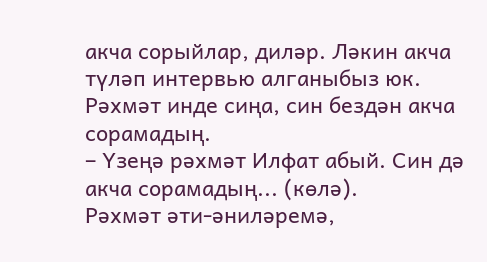акча сорыйлар, диләр. Ләкин акча түләп интервью алганыбыз юк. Рәхмәт инде сиңа, син бездән акча сорамадың.
– Үзеңә рәхмәт Илфат абый. Син дә акча сорамадың... (көлә).
Рәхмәт әти-әниләремә,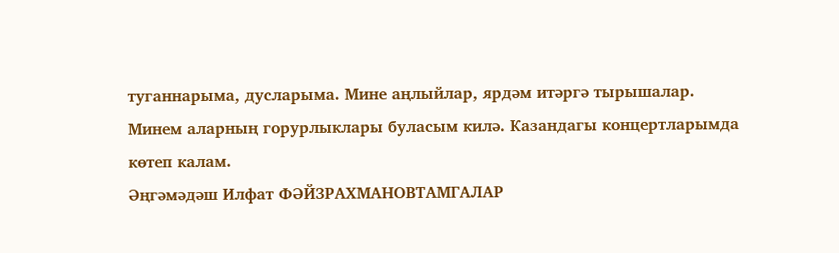туганнарыма, дусларыма. Мине аңлыйлар, ярдәм итәргә тырышалар. Минем аларның горурлыклары буласым килә. Казандагы концертларымда көтеп калам.
Әңгәмәдәш Илфат ФӘЙЗРАХМАНОВТАМГАЛАР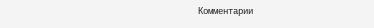Комментарии